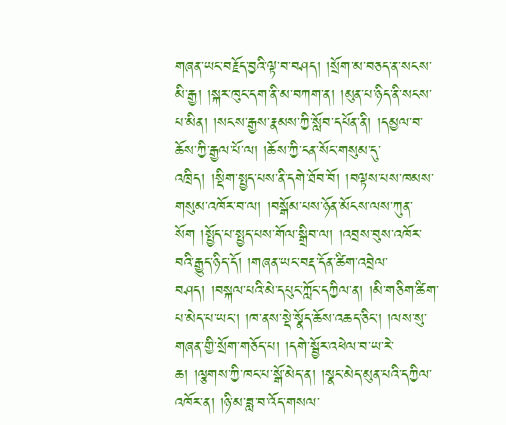གཞན་ཡང་བརྗོད་བྱའི་ལྟ་བ་བཤད། །སྲོག་མ་བཅད་ན་སངས་མི་རྒྱ། །སྐར་ཁུང་དག་ནི་མ་བཀག་ན། །མུན་པ་ཉིད་ནི་སངས་པ་མིན། །སངས་རྒྱས་རྣམས་ཀྱི་སློབ་དཔོན་ནི། །དམྱལ་བ་ཆོས་ཀྱི་རྒྱལ་པོ་ལ། །ཆོས་ཀྱི་ངན་སོང་གསུམ་དུ་འཁྲིད། །སྡིག་སྤྱད་པས་ནི་དགེ་ཐོབ་བོ། །བལྟས་པས་ཁམས་གསུམ་འཁོར་བ་ལ། །བསྒོམ་པས་ཉོན་མོངས་ལས་ཀུན་སོག །སྤྱོད་པ་སྤྱད་པས་གོལ་སྒྲིབ་ལ། །འབྲས་བུས་འཁོར་བའི་རྒྱུད་ཉིད་དོ། །གཞན་ཡང་བརྡ་དོན་ཚིག་འབྲེལ་བཤད། །བསྐལ་པའི་མེ་དཔུང་ཀློང་དཀྱིལ་ན། །མི་གཅིག་ཚིག་པ་མེད་པ་ཡང་། །ཁ་ནས་སྡེ་སྣོད་ཆོས་འཆད་ཅིང་། །ལས་སུ་གཞན་གྱི་སྲོག་གཅོད་པ། །དགེ་སྦྱོར་འཕེལ་བ་ཡ་རེ་ཆ། །ལྕགས་ཀྱི་ཁང་པ་སྒོ་མེད་ན། །སྣང་མེད་མུན་པའི་དཀྱིལ་འཁོར་ན། །ཉི་མ་ཟླ་བ་འོད་གསལ་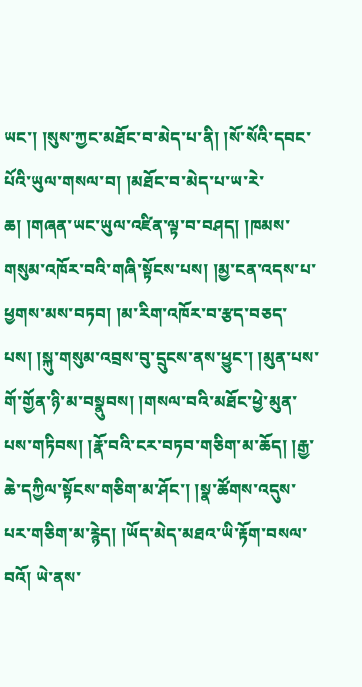ཡང་། །སུས་ཀྱང་མཐོང་བ་མེད་པ་ནི། །སོ་སོའི་དབང་པོའི་ཡུལ་གསལ་བ། །མཐོང་བ་མེད་པ་ཡ་རེ་ཆ། །གཞན་ཡང་ཡུལ་འཛིན་ལྟ་བ་བཤད། །ཁམས་གསུམ་འཁོར་བའི་གཞི་སྟོངས་པས། །མྱ་ངན་འདས་པ་ཕྱགས་མས་བཏབ། །མ་རིག་འཁོར་བ་རྩད་བཅད་པས། །སྐུ་གསུམ་འབྲས་བུ་དྲུངས་ནས་ཕྱུང་། །མུན་པས་གོ་གྱོན་ཉི་མ་བསྣུབས། །གསལ་བའི་མཐོང་ཕྱེ་མུན་པས་གཏིབས། །རྣོ་བའི་ངར་བཏབ་གཅིག་མ་ཆོད། །རྒྱ་ཆེ་དཀྱིལ་སྟོངས་གཅིག་མ་ཤོང་། །སྣ་ཚོགས་འདུས་པར་གཅིག་མ་རྙེད། །ཡོད་མེད་མཐའ་ཡི་རྟོག་བསལ་བའོ། ཡེ་ནས་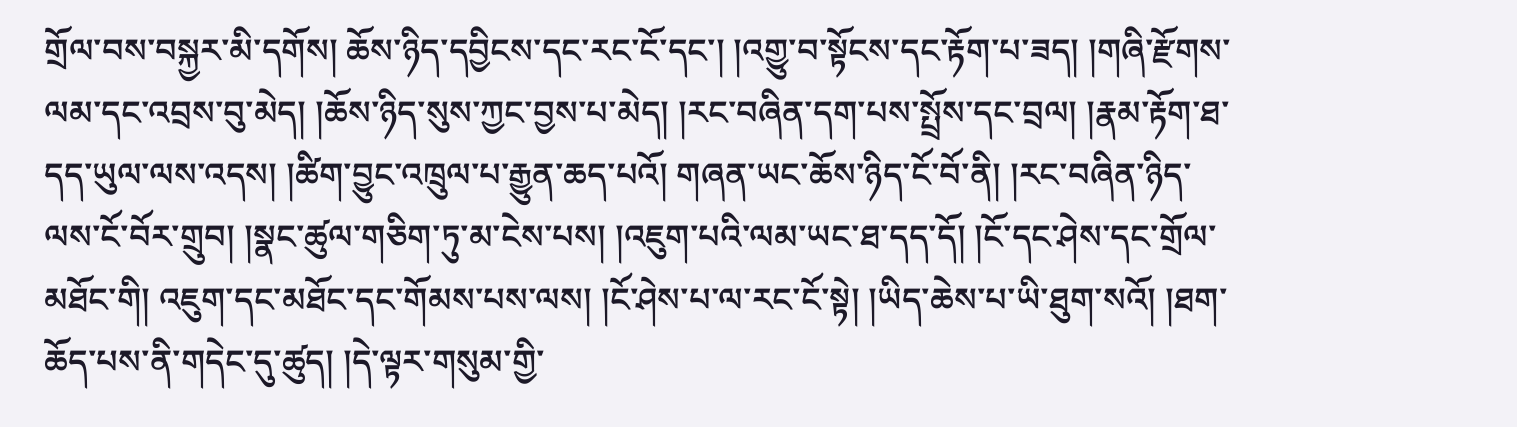གྲོལ་བས་བསྐྱར་མི་དགོས། ཆོས་ཉིད་དབྱིངས་དང་རང་ངོ་དང་། །འགྱུ་བ་སྟོངས་དང་རྟོག་པ་ཟད། །གཞི་རྫོགས་ལམ་དང་འབྲས་བུ་མེད། །ཆོས་ཉིད་སུས་ཀྱང་བྱས་པ་མེད། །རང་བཞིན་དག་པས་སྤྲོས་དང་བྲལ། །རྣམ་རྟོག་ཐ་དད་ཡུལ་ལས་འདས། །ཚིག་བྱུང་འཁྲུལ་པ་རྒྱུན་ཆད་པའོ། གཞན་ཡང་ཆོས་ཉིད་ངོ་བོ་ནི། །རང་བཞིན་ཉིད་ལས་ངོ་བོར་གྲུབ། །སྣང་ཚུལ་གཅིག་ཏུ་མ་ངེས་པས། །འཇུག་པའི་ལམ་ཡང་ཐ་དད་དོ། །ངོ་དང་ཤེས་དང་གྲོལ་མཐོང་གི། འཇུག་དང་མཐོང་དང་གོམས་པས་ལས། །ངོ་ཤེས་པ་ལ་རང་ངོ་སྟེ། །ཡིད་ཆེས་པ་ཡི་ཐུག་སའོ། །ཐག་ཆོད་པས་ནི་གདེང་དུ་ཚུད། །དེ་ལྟར་གསུམ་གྱི་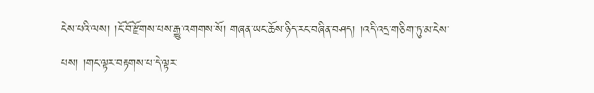ངེས་པའི་ལས། །ངོ་བོ་རྫོགས་པས་རྒྱུ་འགགས་སོ། གཞན་ཡང་ཆོས་ཉིད་རང་བཞིན་བཤད། །འདི་འདྲ་གཅིག་ཏུ་མ་ངེས་པས། །གང་ལྟར་བརྟགས་པ་དེ་ལྟར་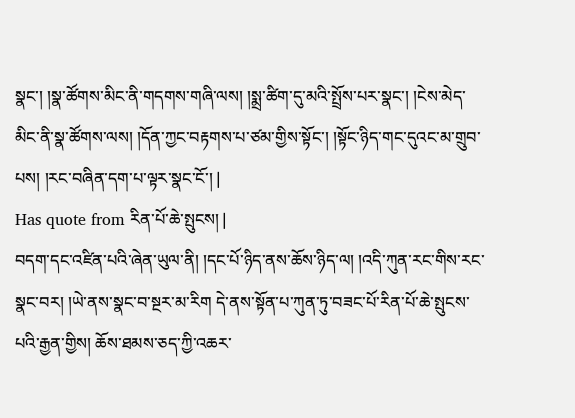སྣང་། །སྣ་ཚོགས་མིང་ནི་གདགས་གཞི་ལས། །སྨྲ་ཚིག་དུ་མའི་སྤྲོས་པར་སྣང་། །ངེས་མེད་མིང་ནི་སྣ་ཚོགས་ལས། །དོན་ཀྱང་བརྟགས་པ་ཙམ་གྱིས་སྟོང་། །སྟོང་ཉིད་གང་དུའང་མ་གྲུབ་པས། །རང་བཞིན་དག་པ་ལྟར་སྣང་ངོ་། |
Has quote from རིན་པོ་ཆེ་སྤུངས། |
བདག་དང་འཛིན་པའི་ཞེན་ཡུལ་ནི། །དང་པོ་ཉིད་ནས་ཆོས་ཉིད་ལ། །འདི་ཀུན་རང་གིས་རང་སྣང་བར། །ཡེ་ནས་སྣང་བ་སྔར་མ་རིག དེ་ནས་སྟོན་པ་ཀུན་ཏུ་བཟང་པོ་རིན་པོ་ཆེ་སྤུངས་པའི་རྒྱན་གྱིས། ཆོས་ཐམས་ཅད་ཀྱི་འཆར་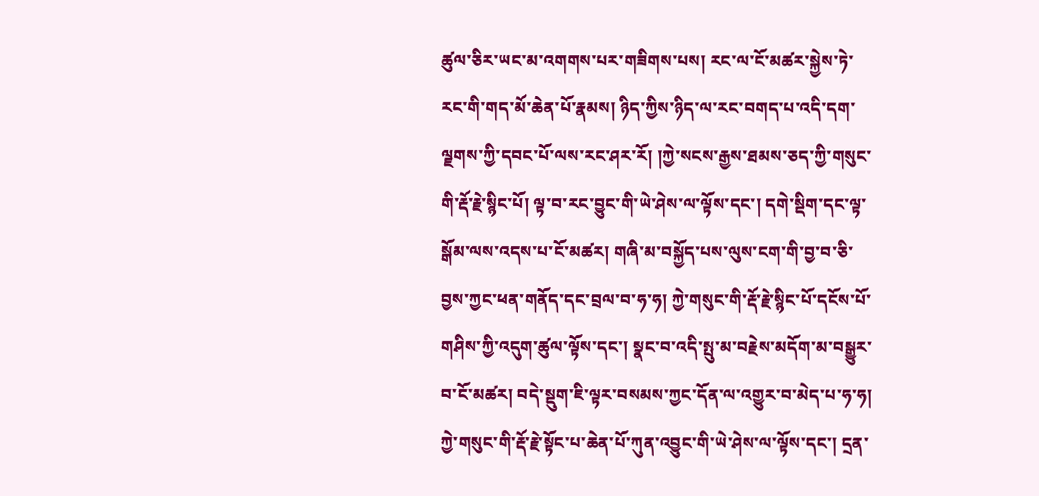ཚུལ་ཅིར་ཡང་མ་འགགས་པར་གཟིགས་པས། རང་ལ་ངོ་མཚར་སྐྱེས་ཏེ་རང་གི་གད་མོ་ཆེན་པོ་རྣམས། ཉིད་ཀྱིས་ཉིད་ལ་རང་བགད་པ་འདི་དག་ལྗགས་ཀྱི་དབང་པོ་ལས་རང་ཤར་རོ། །ཀྱེ་སངས་རྒྱས་ཐམས་ཅད་ཀྱི་གསུང་གི་རྡོ་རྗེ་སྙིང་པོ། ལྟ་བ་རང་བྱུང་གི་ཡེ་ཤེས་ལ་ལྟོས་དང་། དགེ་སྡིག་དང་ལྟ་སྒོམ་ལས་འདས་པ་ངོ་མཚར། གཞི་མ་བསྐྱོད་པས་ལུས་ངག་གི་བྱ་བ་ཅི་བྱས་ཀྱང་ཕན་གནོད་དང་བྲལ་བ་ཧ་ཧ། ཀྱེ་གསུང་གི་རྡོ་རྗེ་སྙིང་པོ་དངོས་པོ་གཤིས་ཀྱི་འདུག་ཚུལ་ལྟོས་དང་། སྣང་བ་འདི་སྤུ་མ་བརྗེས་མདོག་མ་བསྒྱུར་བ་ངོ་མཚར། བདེ་སྡུག་ཇི་ལྟར་བསམས་ཀྱང་དོན་ལ་འགྱུར་བ་མེད་པ་ཧ་ཧ། ཀྱེ་གསུང་གི་རྡོ་རྗེ་སྟོང་པ་ཆེན་པོ་ཀུན་འབྱུང་གི་ཡེ་ཤེས་ལ་ལྟོས་དང་། དྲན་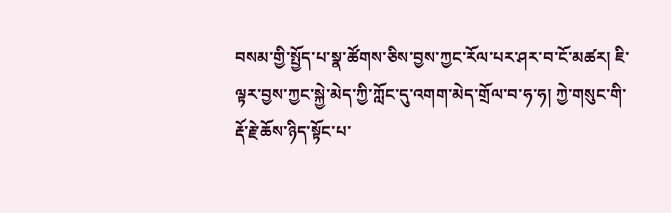བསམ་གྱི་སྤྱོད་པ་སྣ་ཚོགས་ཅིས་བྱས་ཀྱང་རོལ་པར་ཤར་བ་ངོ་མཚར། ཇི་ལྟར་བྱས་ཀྱང་སྐྱེ་མེད་ཀྱི་ཀློང་དུ་འགག་མེད་གྲོལ་བ་ཧ་ཧ། ཀྱེ་གསུང་གི་རྡོ་རྗེ་ཆོས་ཉིད་སྟོང་པ་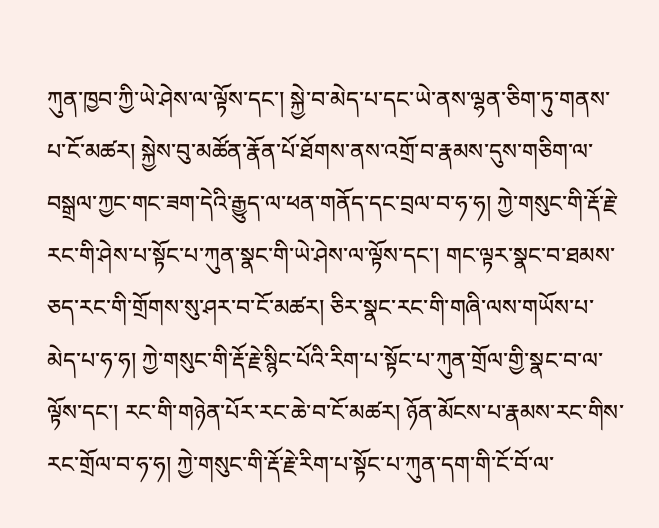ཀུན་ཁྱབ་ཀྱི་ཡེ་ཤེས་ལ་ལྟོས་དང་། སྐྱེ་བ་མེད་པ་དང་ཡེ་ནས་ལྷན་ཅིག་ཏུ་གནས་པ་ངོ་མཚར། སྐྱེས་བུ་མཚོན་རྣོན་པོ་ཐོགས་ནས་འགྲོ་བ་རྣམས་དུས་གཅིག་ལ་བསྒྲལ་ཀྱང་གང་ཟག་དེའི་རྒྱུད་ལ་ཕན་གནོད་དང་བྲལ་བ་ཧ་ཧ། ཀྱེ་གསུང་གི་རྡོ་རྗེ་རང་གི་ཤེས་པ་སྟོང་པ་ཀུན་སྣང་གི་ཡེ་ཤེས་ལ་ལྟོས་དང་། གང་ལྟར་སྣང་བ་ཐམས་ཅད་རང་གི་གྲོགས་སུ་ཤར་བ་ངོ་མཚར། ཅིར་སྣང་རང་གི་གཞི་ལས་གཡོས་པ་མེད་པ་ཧ་ཧ། ཀྱེ་གསུང་གི་རྡོ་རྗེ་སྙིང་པོའི་རིག་པ་སྟོང་པ་ཀུན་གྲོལ་གྱི་སྣང་བ་ལ་ལྟོས་དང་། རང་གི་གཉེན་པོར་རང་ཆེ་བ་ངོ་མཚར། ཉོན་མོངས་པ་རྣམས་རང་གིས་རང་གྲོལ་བ་ཧ་ཧ། ཀྱེ་གསུང་གི་རྡོ་རྗེ་རིག་པ་སྟོང་པ་ཀུན་དག་གི་ངོ་བོ་ལ་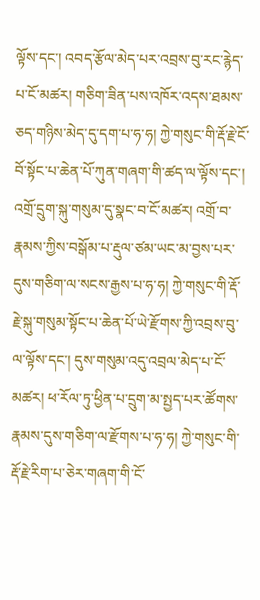ལྟོས་དང་། འབད་རྩོལ་མེད་པར་འབྲས་བུ་རང་རྙེད་པ་ངོ་མཚར། གཅིག་ཟིན་པས་འཁོར་འདས་ཐམས་ཅད་གཉིས་མེད་དུ་དག་པ་ཧ་ཧ། ཀྱེ་གསུང་གི་རྡོ་རྗེ་ངོ་བོ་སྟོང་པ་ཆེན་པོ་ཀུན་གཞག་གི་ཚད་ལ་ལྟོས་དང་། འགྲོ་དྲུག་སྐུ་གསུམ་དུ་སྣང་བ་ངོ་མཚར། འགྲོ་བ་རྣམས་ཀྱིས་བསྒོམ་པ་རྡུལ་ཙམ་ཡང་མ་བྱས་པར་དུས་གཅིག་ལ་སངས་རྒྱས་པ་ཧ་ཧ། ཀྱེ་གསུང་གི་རྡོ་རྗེ་སྐུ་གསུམ་སྟོང་པ་ཆེན་པོ་ཡེ་རྫོགས་ཀྱི་འབྲས་བུ་ལ་ལྟོས་དང་། དུས་གསུམ་འདུ་འབྲལ་མེད་པ་ངོ་མཚར། ཕ་རོལ་ཏུ་ཕྱིན་པ་དྲུག་མ་སྤྱད་པར་ཚོགས་རྣམས་དུས་གཅིག་ལ་རྫོགས་པ་ཧ་ཧ། ཀྱེ་གསུང་གི་རྡོ་རྗེ་རིག་པ་ཅེར་གཞག་གི་ངོ་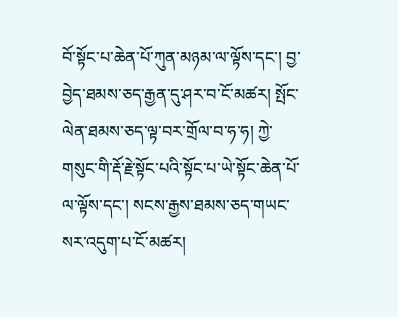བོ་སྟོང་པ་ཆེན་པོ་ཀུན་མཉམ་ལ་ལྟོས་དང་། བྱ་བྱེད་ཐམས་ཅད་རྒྱན་དུ་ཤར་བ་ངོ་མཚར། སྤོང་ལེན་ཐམས་ཅད་ལྟ་བར་གྲོལ་བ་ཧ་ཧ། ཀྱེ་གསུང་གི་རྡོ་རྗེ་སྟོང་པའི་སྟོང་པ་ཡེ་སྟོང་ཆེན་པོ་ལ་ལྟོས་དང་། སངས་རྒྱས་ཐམས་ཅད་གཡང་སར་འདུག་པ་ངོ་མཚར།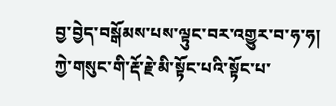བྱ་བྱེད་བསྒོམས་པས་ལྟུང་བར་འགྱུར་བ་ཧ་ཧ། ཀྱེ་གསུང་གི་རྡོ་རྗེ་མི་སྟོང་པའི་སྟོང་པ་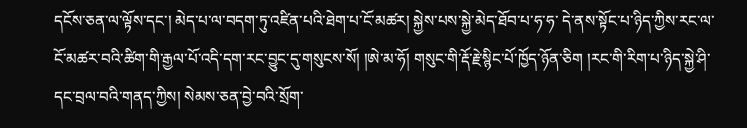དངོས་ཅན་ལ་ལྟོས་དང་། མེད་པ་ལ་བདག་ཏུ་འཛིན་པའི་ཐེག་པ་ངོ་མཚར། སྐྱེས་པས་སྐྱེ་མེད་ཐོབ་པ་ཧ་ཧ་ དེ་ནས་སྟོང་པ་ཉིད་ཀྱིས་རང་ལ་ངོ་མཚར་བའི་ཚིག་གི་རྒྱལ་པོ་འདི་དག་རང་བྱུང་དུ་གསུངས་སོ། །ཨེ་མ་ཧོ། གསུང་གི་རྡོ་རྗེ་སྙིང་པོ་ཁྱོད་ཉོན་ཅིག །རང་གི་རིག་པ་ཉིད་སྐྱེ་ཤི་དང་བྲལ་བའི་གནད་ཀྱིས། སེམས་ཅན་བྱེ་བའི་སྲོག་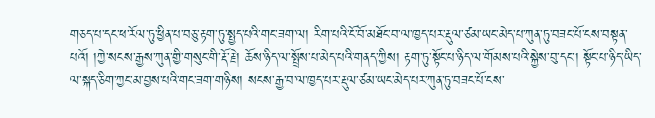གཅད་པ་དང་ཕ་རོལ་ཏུ་ཕྱིན་པ་བཅུ་རྟག་ཏུ་སྤྱད་པའི་གང་ཟག་ལ། རིག་པའི་ངོ་བོ་མཐོང་བ་ལ་ཁྱད་པར་རྡུལ་ཙམ་ཡང་མེད་པ་ཀུན་ཏུ་བཟང་པོ་ངས་བསྟན་པའོ། །ཀྱེ་སངས་རྒྱས་ཀུན་གྱི་གསུང་གི་རྡོ་རྗེ། ཆོས་ཉིད་ལ་སྤྲོས་པ་མེད་པའི་གནད་ཀྱིས། རྟག་ཏུ་སྟོང་པ་ཉིད་ལ་གོམས་པའི་སྐྱེས་བུ་དང་། སྟོང་པ་ཉིད་ཡིད་ལ་སྐད་ཅིག་ཀྱང་མ་བྱས་པའི་གང་ཟག་གཉིས། སངས་རྒྱ་བ་ལ་ཁྱད་པར་རྡུལ་ཙམ་ཡང་མེད་པར་ཀུན་ཏུ་བཟང་པོ་ངས་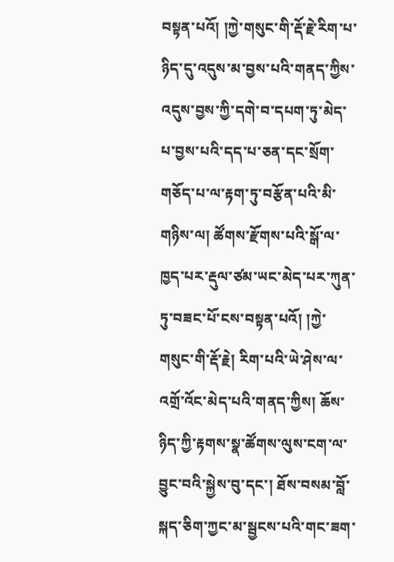བསྟན་པའོ། །ཀྱེ་གསུང་གི་རྡོ་རྗེ་རིག་པ་ཉིད་དུ་འདུས་མ་བྱས་པའི་གནད་ཀྱིས་འདུས་བྱས་ཀྱི་དགེ་བ་དཔག་ཏུ་མེད་པ་བྱས་པའི་དད་པ་ཅན་དང་སྲོག་གཅོད་པ་ལ་རྟག་ཏུ་བརྩོན་པའི་མི་གཉིས་ལ། ཚོགས་རྫོགས་པའི་སྒོ་ལ་ཁྱད་པར་རྡུལ་ཙམ་ཡང་མེད་པར་ཀུན་ཏུ་བཟང་པོ་ངས་བསྟན་པའོ། །ཀྱེ་གསུང་གི་རྡོ་རྗེ། རིག་པའི་ཡེ་ཤེས་ལ་འགྲོ་འོང་མེད་པའི་གནད་ཀྱིས། ཆོས་ཉིད་ཀྱི་རྟགས་སྣ་ཚོགས་ལུས་ངག་ལ་བྱུང་བའི་སྐྱེས་བུ་དང་། ཐོས་བསམ་བློ་སྐད་ཅིག་ཀྱང་མ་སྦྱངས་པའི་གང་ཟག་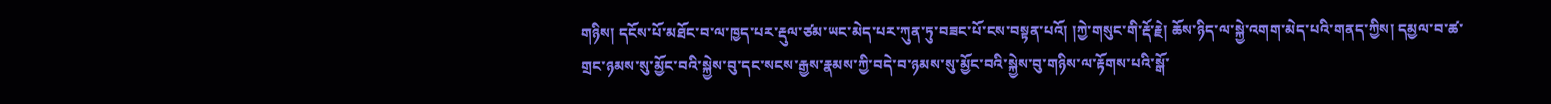གཉིས། དངོས་པོ་མཐོང་བ་ལ་ཁྱད་པར་རྡུལ་ཙམ་ཡང་མེད་པར་ཀུན་ཏུ་བཟང་པོ་ངས་བསྟན་པའོ། །ཀྱེ་གསུང་གི་རྡོ་རྗེ། ཆོས་ཉིད་ལ་སྐྱེ་འགག་མེད་པའི་གནད་ཀྱིས། དམྱལ་བ་ཚ་གྲང་ཉམས་སུ་མྱོང་བའི་སྐྱེས་བུ་དང་སངས་རྒྱས་རྣམས་ཀྱི་བདེ་བ་ཉམས་སུ་མྱོང་བའི་སྐྱེས་བུ་གཉིས་ལ་རྟོགས་པའི་སྒོ་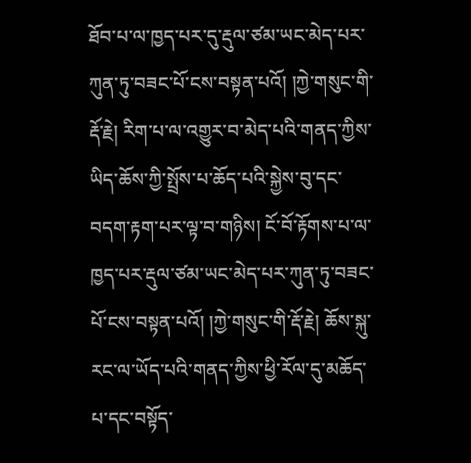ཐོབ་པ་ལ་ཁྱད་པར་དུ་རྡུལ་ཙམ་ཡང་མེད་པར་ཀུན་ཏུ་བཟང་པོ་ངས་བསྟན་པའོ། །ཀྱེ་གསུང་གི་རྡོ་རྗེ། རིག་པ་ལ་འགྱུར་བ་མེད་པའི་གནད་ཀྱིས་ཡིད་ཆོས་ཀྱི་སྤྲོས་པ་ཆོད་པའི་སྐྱེས་བུ་དང་བདག་རྟག་པར་ལྟ་བ་གཉིས། ངོ་བོ་རྟོགས་པ་ལ་ཁྱད་པར་རྡུལ་ཙམ་ཡང་མེད་པར་ཀུན་ཏུ་བཟང་པོ་ངས་བསྟན་པའོ། །ཀྱེ་གསུང་གི་རྡོ་རྗེ། ཆོས་སྐུ་རང་ལ་ཡོད་པའི་གནད་ཀྱིས་ཕྱི་རོལ་དུ་མཆོད་པ་དང་བསྟོད་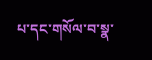པ་དང་གསོལ་བ་སྣ་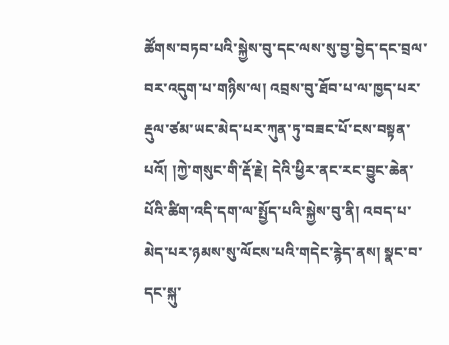ཚོགས་བཏབ་པའི་སྐྱེས་བུ་དང་ལས་སུ་བྱ་བྱེད་དང་བྲལ་བར་འདུག་པ་གཉིས་ལ། འབྲས་བུ་ཐོབ་པ་ལ་ཁྱད་པར་རྡུལ་ཙམ་ཡང་མེད་པར་ཀུན་ཏུ་བཟང་པོ་ངས་བསྟན་པའོ། །ཀྱེ་གསུང་གི་རྡོ་རྗེ། དེའི་ཕྱིར་ནང་རང་བྱུང་ཆེན་པོའི་ཚིག་འདི་དག་ལ་སྤྱོད་པའི་སྐྱེས་བུ་ནི། འབད་པ་མེད་པར་ཉམས་སུ་ལོངས་པའི་གདེང་རྙེད་ནས། སྣང་བ་དང་སྐུ་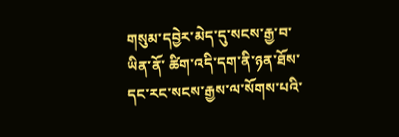གསུམ་དབྱེར་མེད་དུ་སངས་རྒྱ་བ་ཡིན་ནོ་ ཚིག་འདི་དག་ནི་ཉན་ཐོས་དང་རང་སངས་རྒྱས་ལ་སོགས་པའི་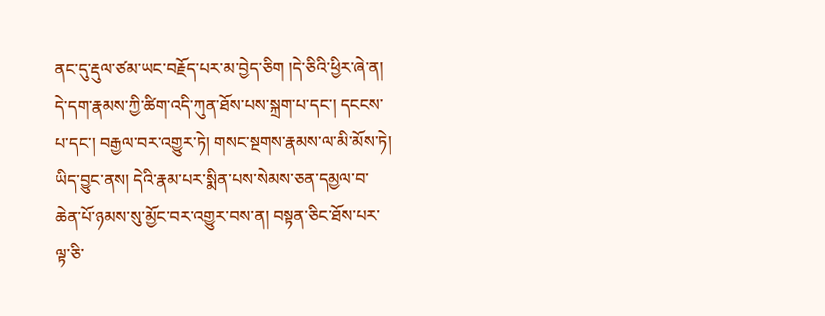ནང་དུ་རྡུལ་ཙམ་ཡང་བརྗོད་པར་མ་བྱེད་ཅིག །དེ་ཅིའི་ཕྱིར་ཞེ་ན། དེ་དག་རྣམས་ཀྱི་ཚིག་འདི་ཀུན་ཐོས་པས་སྐྲག་པ་དང་། དངངས་པ་དང་། བརྒྱལ་བར་འགྱུར་ཏེ། གསང་སྔགས་རྣམས་ལ་མི་མོས་ཏེ། ཡིད་བྱུང་ནས། དེའི་རྣམ་པར་སྨིན་པས་སེམས་ཅན་དམྱལ་བ་ཆེན་པོ་ཉམས་སུ་མྱོང་བར་འགྱུར་བས་ན། བསྟན་ཅིང་ཐོས་པར་ལྟ་ཅི་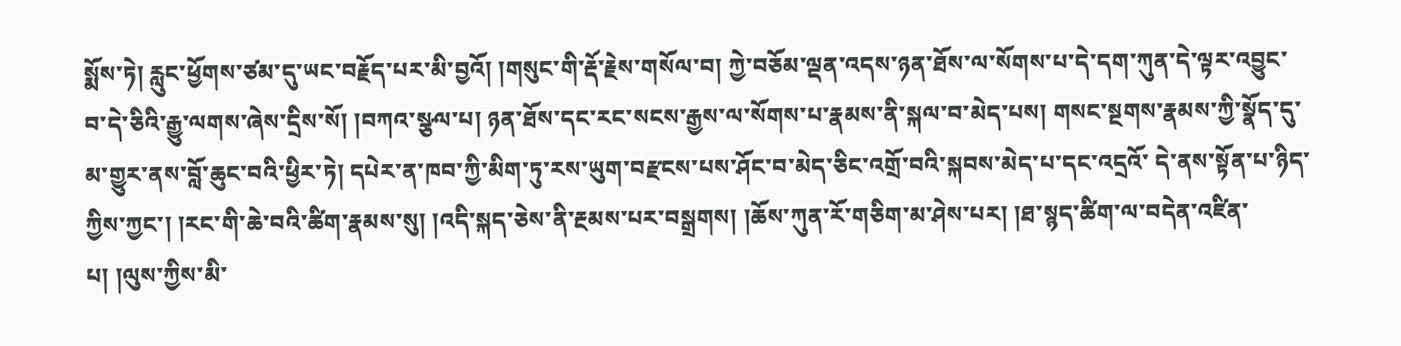སྨོས་ཏེ། རླུང་ཕྱོགས་ཙམ་དུ་ཡང་བརྗོད་པར་མི་བྱའོ། །གསུང་གི་རྡོ་རྗེས་གསོལ་བ། ཀྱེ་བཅོམ་ལྡན་འདས་ཉན་ཐོས་ལ་སོགས་པ་དེ་དག་ཀུན་དེ་ལྟར་འབྱུང་བ་དེ་ཅིའི་རྒྱུ་ལགས་ཞེས་དྲིས་སོ། །བཀའ་སྩལ་པ། ཉན་ཐོས་དང་རང་སངས་རྒྱས་ལ་སོགས་པ་རྣམས་ནི་སྐལ་བ་མེད་པས། གསང་སྔགས་རྣམས་ཀྱི་སྣོད་དུ་མ་གྱུར་ནས་བློ་ཆུང་བའི་ཕྱིར་ཏེ། དཔེར་ན་ཁབ་ཀྱི་མིག་ཏུ་རས་ཡུག་བརྫངས་པས་ཤོང་བ་མེད་ཅིང་འགྲོ་བའི་སྐབས་མེད་པ་དང་འདྲའོ་ དེ་ནས་སྟོན་པ་ཉིད་ཀྱིས་ཀྱང་། །རང་གི་ཆེ་བའི་ཚིག་རྣམས་སུ། །འདི་སྐད་ཅེས་ནི་རྔམས་པར་བསྒྲགས། །ཆོས་ཀུན་རོ་གཅིག་མ་ཤེས་པར། །ཐ་སྙད་ཚིག་ལ་བདེན་འཛིན་པ། །ལུས་ཀྱིས་མི་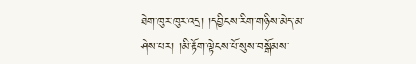ཐེག་ཁུར་ཁུར་འདྲ། །དབྱིངས་རིག་གཉིས་མེད་མ་ཤེས་པར། །མི་རྟོག་ལྟེངས་པོ་སུས་བསྒོམས་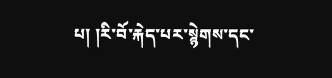པ། །རི་བོ་རྐེད་པར་སྙེགས་དང་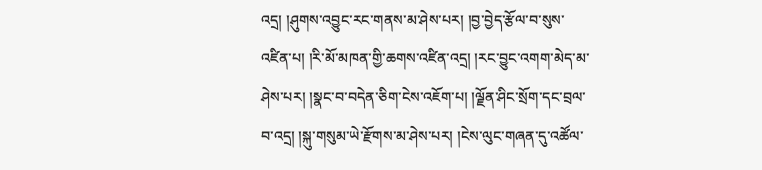འདྲ། །ཤུགས་འབྱུང་རང་གནས་མ་ཤེས་པར། །བྱ་བྱེད་རྩོལ་བ་སུས་འཛིན་པ། །རི་མོ་མཁན་གྱི་ཆགས་འཛིན་འདྲ། །རང་བྱུང་འགག་མེད་མ་ཤེས་པར། །སྣང་བ་བདེན་ཅིག་ངེས་འཇོག་པ། །ལྗོན་ཤིང་སྲོག་དང་བྲལ་བ་འདྲ། །སྐུ་གསུམ་ཡེ་རྫོགས་མ་ཤེས་པར། །ངེས་ལུང་གཞན་དུ་འཚོལ་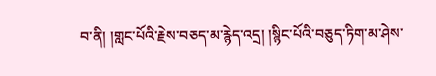བ་ནི། །གླང་པོའི་རྗེས་བཅད་མ་རྙེད་འདྲ། །སྙིང་པོའི་བཅུད་ཏིག་མ་ཤེས་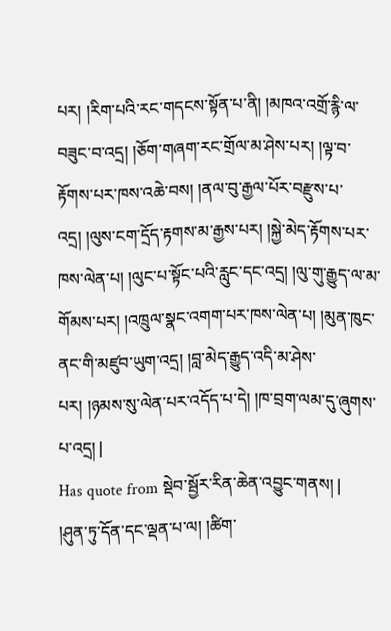པར། །རིག་པའི་རང་གདངས་སྟོན་པ་ནི། །མཁའ་འགྲོ་རྙི་ལ་བཟུང་བ་འདྲ། །ཅོག་གཞག་རང་གྲོལ་མ་ཤེས་པར། །ལྟ་བ་རྟོགས་པར་ཁས་འཆེ་བས། །ནལ་བུ་རྒྱལ་པོར་བརྫུས་པ་འདྲ། །ལུས་ངག་དྲོད་རྟགས་མ་རྒྱས་པར། །སྐྱེ་མེད་རྟོགས་པར་ཁས་ལེན་པ། །ལུང་པ་སྟོང་པའི་རླུང་དང་འདྲ། །ལུ་གུ་རྒྱུད་ལ་མ་གོམས་པར། །འཁྲུལ་སྣང་འགག་པར་ཁས་ལེན་པ། །མུན་ཁུང་ནང་གི་མཛུབ་ཡུག་འདྲ། །བླ་མེད་རྒྱུད་འདི་མ་ཤེས་པར། །ཉམས་སུ་ལེན་པར་འདོད་པ་དེ། །ཁ་བྲག་ལམ་དུ་ཞུགས་པ་འདྲ། |
Has quote from སྡེབ་སྦྱོར་རིན་ཆེན་འབྱུང་གནས། |
།ཤུན་ཏུ་དོན་དང་ལྡན་པ་ལ། །ཚིག་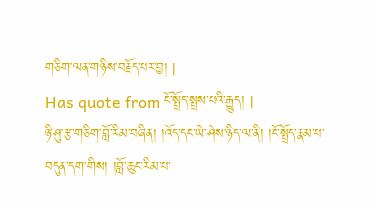གཅིག་ལན་གཉིས་བརྗོད་པར་བྱ། |
Has quote from ངོ་སྤྲོད་སྤྲས་པའི་རྒྱུད། |
ཉི་ཤུ་རྩ་གཅིག་བློ་རིམ་བཞིན། །འོད་དང་ཡེ་ཤེས་ཉིད་ལ་ནི། །ངོ་སྤྲོད་རྣམ་པ་བདུན་དག་གིས། །བློ་ཆུང་རིམ་པ་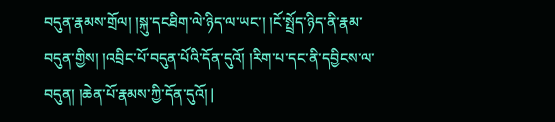བདུན་རྣམས་གྲོལ། །སྐུ་དངཐིག་ལེ་ཉིད་ལ་ཡང་། །ངོ་སྤྲོད་ཉིད་ནི་རྣམ་བདུན་གྱིས། །འབྲིང་པོ་བདུན་པོའི་དོན་དུའོ། །རིག་པ་དང་ནི་དབྱིངས་ལ་བདུན། །ཆེན་པོ་རྣམས་ཀྱི་དོན་དུའོ། |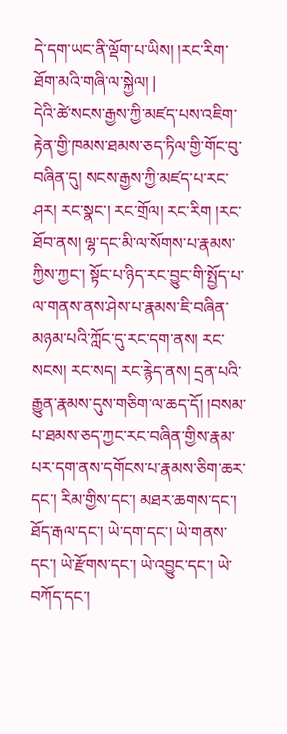དེ་དག་ཡང་ནི་ལྡོག་པ་ཡིས། །རང་རིག་ཐོག་མའི་གཞི་ལ་སྐྱེལ། |
དེའི་ཚེ་སངས་རྒྱས་ཀྱི་མཛད་པས་འཇིག་རྟེན་གྱི་ཁམས་ཐམས་ཅད་ཏིལ་གྱི་གོང་བུ་བཞིན་དུ། སངས་རྒྱས་ཀྱི་མཛད་པ་རང་ཤར། རང་སྣང་། རང་གྲོལ། རང་རིག །རང་ཐོབ་ནས། ལྷ་དང་མི་ལ་སོགས་པ་རྣམས་ཀྱིས་ཀྱང་། སྟོང་པ་ཉིད་རང་བྱུང་གི་སྤྱོད་པ་ལ་གནས་ནས་ཤེས་པ་རྣམས་ཇི་བཞིན་མཉམ་པའི་ཀློང་དུ་རང་དག་ནས། རང་སངས། རང་སད། རང་རྙེད་ནས། དྲན་པའི་རྒྱུན་རྣམས་དུས་གཅིག་ལ་ཆད་དོ། །བསམ་པ་ཐམས་ཅད་ཀྱང་རང་བཞིན་གྱིས་རྣམ་པར་དག་ནས་དགོངས་པ་རྣམས་ཅིག་ཆར་དང་། རིམ་གྱིས་དང་། མཐར་ཆགས་དང་། ཐོད་རྒལ་དང་། ཡེ་དག་དང་། ཡེ་གནས་དང་། ཡེ་རྫོགས་དང་། ཡེ་འབྱུང་དང་། ཡེ་བཀོད་དང་།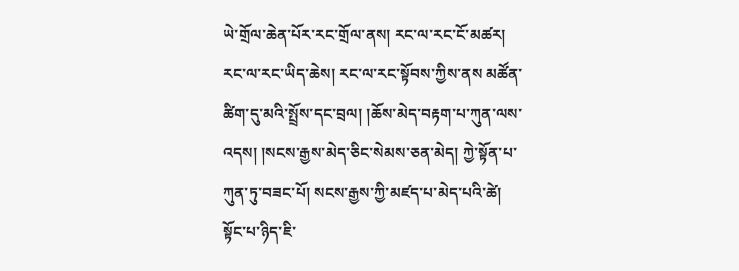ཡེ་གྲོལ་ཆེན་པོར་རང་གྲོལ་ནས། རང་ལ་རང་ངོ་མཚར། རང་ལ་རང་ཡིད་ཆེས། རང་ལ་རང་སྟོབས་ཀྱིས་ནས མཚོན་ཚིག་དུ་མའི་སྤྲོས་དང་བྲལ། །ཆོས་མེད་བརྟག་པ་ཀུན་ལས་འདས། །སངས་རྒྱས་མེད་ཅིང་སེམས་ཅན་མེད། ཀྱེ་སྟོན་པ་ཀུན་ཏུ་བཟང་པོ། སངས་རྒྱས་ཀྱི་མཛད་པ་མེད་པའི་ཚེ། སྟོང་པ་ཉིད་ཇི་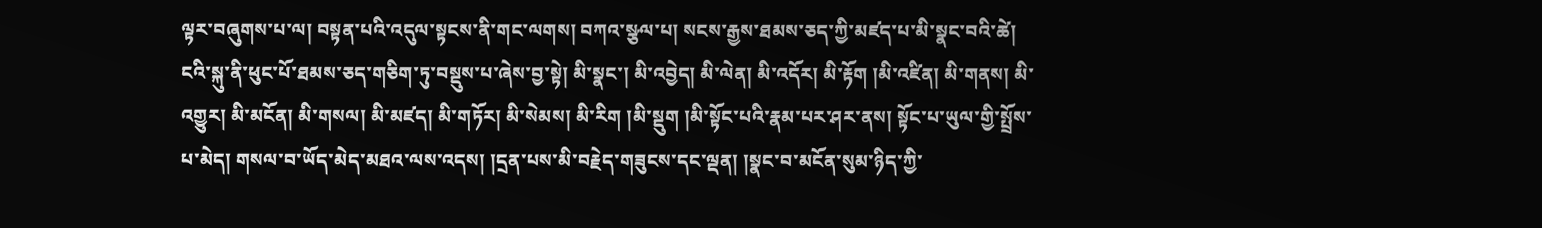ལྟར་བཞུགས་པ་ལ། བསྟན་པའི་འདུལ་སྟངས་ནི་གང་ལགས། བཀའ་སྩལ་པ། སངས་རྒྱས་ཐམས་ཅད་ཀྱི་མཛད་པ་མི་སྣང་བའི་ཚེ། ངའི་སྐུ་ནི་ཕུང་པོ་ཐམས་ཅད་གཅིག་ཏུ་བསྡུས་པ་ཞེས་བྱ་སྟེ། མི་སྣང་། མི་འབྱེད། མི་ལེན། མི་འདོར། མི་རྟོག །མི་འཛིན། མི་གནས། མི་འགྱུར། མི་མངོན། མི་གསལ། མི་མཛད། མི་གཏོར། མི་སེམས། མི་རིག །མི་སྡུག །མི་སྟོང་པའི་རྣམ་པར་ཤར་ནས། སྟོང་པ་ཡུལ་གྱི་སྤྲོས་པ་མེད། གསལ་བ་ཡོད་མེད་མཐའ་ལས་འདས། །དྲན་པས་མི་བརྗེད་གཟུངས་དང་ལྡན། །སྣང་བ་མངོན་སུམ་ཉིད་ཀྱི་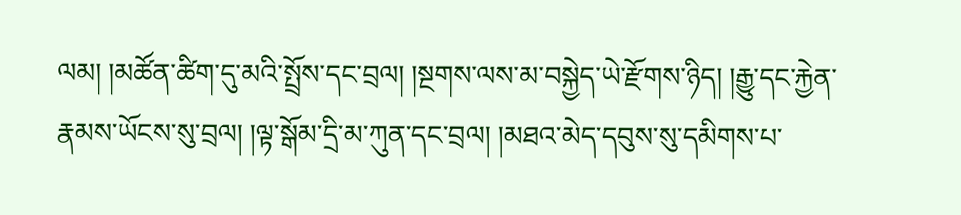ལམ། །མཚོན་ཚིག་དུ་མའི་སྤྲོས་དང་བྲལ། །སྔགས་ལས་མ་བསྐྱེད་ཡེ་རྫོགས་ཉིད། །རྒྱུ་དང་རྐྱེན་རྣམས་ཡོངས་སུ་བྲལ། །ལྟ་སྒོམ་དྲི་མ་ཀུན་དང་བྲལ། །མཐའ་མེད་དབུས་སུ་དམིགས་པ་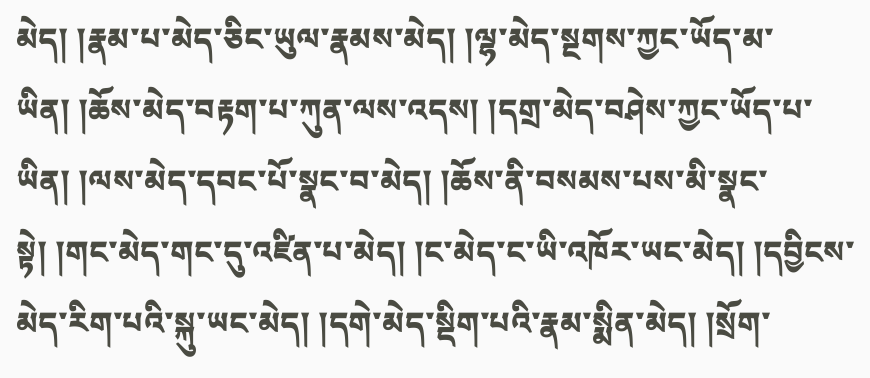མེད། །རྣམ་པ་མེད་ཅིང་ཡུལ་རྣམས་མེད། །ལྷ་མེད་སྔགས་ཀྱང་ཡོད་མ་ཡིན། །ཆོས་མེད་བརྟག་པ་ཀུན་ལས་འདས། །དགྲ་མེད་བཤེས་ཀྱང་ཡོད་པ་ཡིན། །ལས་མེད་དབང་པོ་སྣང་བ་མེད། །ཆོས་ནི་བསམས་པས་མི་སྣང་སྟེ། །གང་མེད་གང་དུ་འཛིན་པ་མེད། །ང་མེད་ང་ཡི་འཁོར་ཡང་མེད། །དབྱིངས་མེད་རིག་པའི་སྐུ་ཡང་མེད། །དགེ་མེད་སྡིག་པའི་རྣམ་སྨིན་མེད། །སྲོག་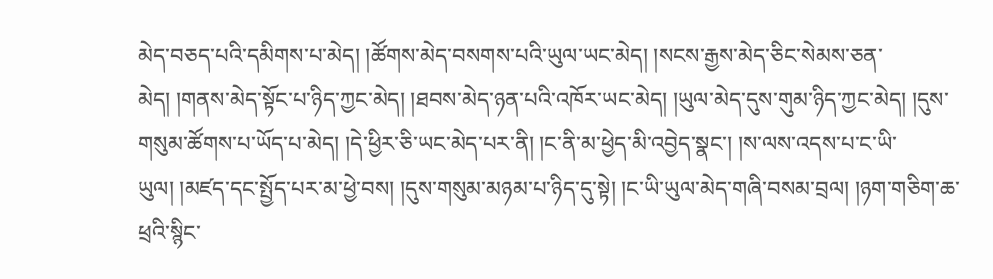མེད་བཅད་པའི་དམིགས་པ་མེད། །ཚོགས་མེད་བསགས་པའི་ཡུལ་ཡང་མེད། །སངས་རྒྱས་མེད་ཅིང་སེམས་ཅན་མེད། །གནས་མེད་སྟོང་པ་ཉིད་ཀྱང་མེད། །ཐབས་མེད་ཉན་པའི་འཁོར་ཡང་མེད། །ཡུལ་མེད་དུས་གུམ་ཉིད་ཀྱང་མེད། །དུས་གསུམ་ཚོགས་པ་ཡོད་པ་མེད། །དེ་ཕྱིར་ཅི་ཡང་མེད་པར་ནི། །ང་ནི་མ་ཕྱེད་མི་འབྱེད་སྣང་། །ས་ལས་འདས་པ་ང་ཡི་ཡུལ། །མཛད་དང་སྤྱོད་པར་མ་ཕྱེ་བས། །དུས་གསུམ་མཉམ་པ་ཉིད་དུ་སྟེ། །ང་ཡི་ཡུལ་མེད་གཞི་བསམ་བྲལ། །ཉག་གཅིག་ཆ་ཕྲའི་སྙིང་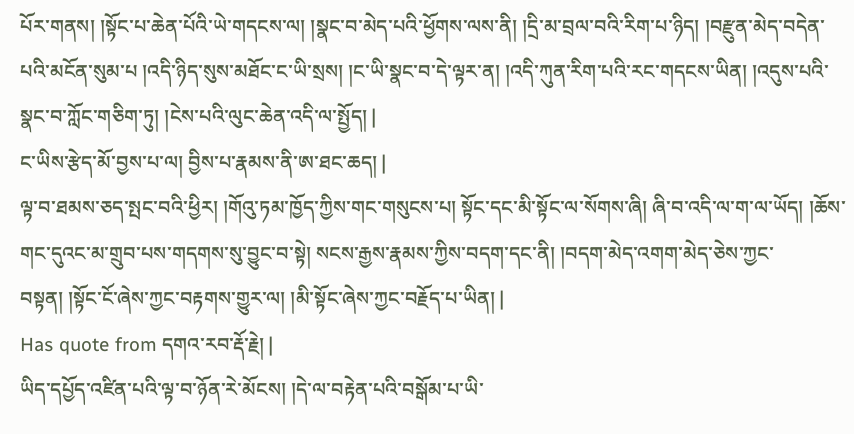པོར་གནས། །སྟོང་པ་ཆེན་པོའི་ཡེ་གདངས་ལ། །སྣང་བ་མེད་པའི་ཕྱོགས་ལས་ནི། །དྲི་མ་བྲལ་བའི་རིག་པ་ཉིད། །བརྫུན་མེད་བདེན་པའི་མངོན་སུམ་པ །འདི་ཉིད་སུས་མཐོང་ང་ཡི་སྲས། །ང་ཡི་སྣང་བ་དེ་ལྟར་ན། །འདི་ཀུན་རིག་པའི་རང་གདངས་ཡིན། །འདུས་པའི་སྣང་བ་ཀློང་གཅིག་ཏུ། །ངེས་པའི་ལུང་ཆེན་འདི་ལ་སྤྱོད། |
ང་ཡིས་རྩེད་མོ་བྱས་པ་ལ། བྱིས་པ་རྣམས་ནི་ཨ་ཐང་ཆད། |
ལྟ་བ་ཐམས་ཅད་སྤང་བའི་ཕྱིར། །གོའུ་ཏམ་ཁྱོད་ཀྱིས་གང་གསུངས་པ། སྟོང་དང་མི་སྟོང་ལ་སོགས་ཞི། ཞི་བ་འདི་ལ་ག་ལ་ཡོད། །ཆོས་གང་དུའང་མ་གྲུབ་པས་གདགས་སུ་བྱུང་བ་སྟེ། སངས་རྒྱས་རྣམས་ཀྱིས་བདག་དང་ནི། །བདག་མེད་འགག་མེད་ཅེས་ཀྱང་བསྟན། །སྟོང་ངོ་ཞེས་ཀྱང་བརྟགས་གྱུར་ལ། །མི་སྟོང་ཞེས་ཀྱང་བརྗོད་པ་ཡིན། |
Has quote from དགའ་རབ་རྡོ་རྗེ། |
ཡིད་དཔྱོད་འཛིན་པའི་ལྟ་བ་ཉོན་རེ་མོངས། །དེ་ལ་བརྟེན་པའི་བསྒོམ་པ་ཡི་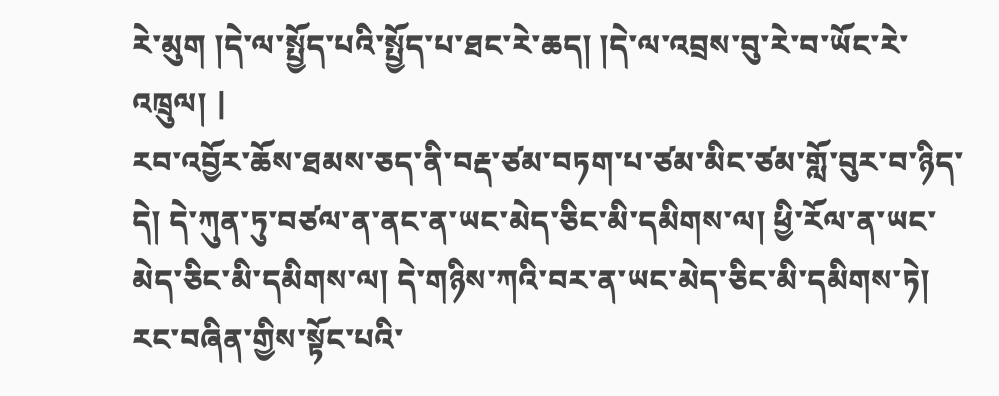རེ་མུག །དེ་ལ་སྤྱོད་པའི་སྤྱོད་པ་ཐང་རེ་ཆད། །དེ་ལ་འབྲས་བུ་རེ་བ་ཡོང་རེ་འཁྲུལ། |
རབ་འབྱོར་ཆོས་ཐམས་ཅད་ནི་བརྡ་ཙམ་བཏག་པ་ཙམ་མིང་ཙམ་གློ་བུར་བ་ཉིད་དེ། དེ་ཀུན་ཏུ་བཙལ་ན་ནང་ན་ཡང་མེད་ཅིང་མི་དམིགས་ལ། ཕྱི་རོལ་ན་ཡང་མེད་ཅིང་མི་དམིགས་ལ། དེ་གཉིས་ཀའི་བར་ན་ཡང་མེད་ཅིང་མི་དམིགས་ཏེ། རང་བཞིན་གྱིས་སྟོང་པའི་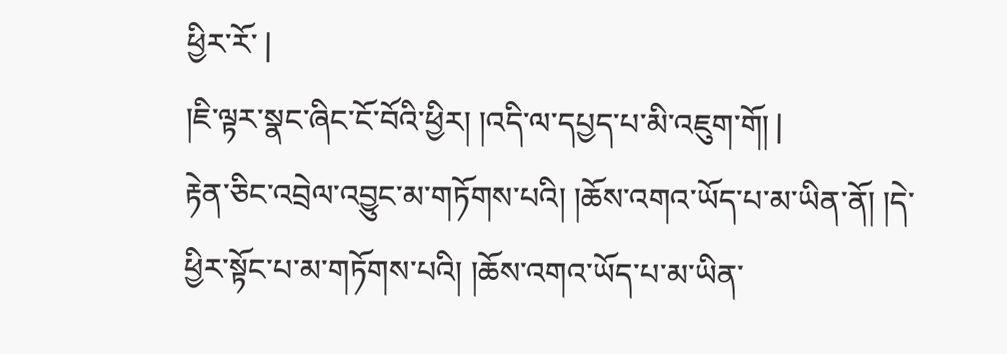ཕྱིར་རོ་ |
།ཇི་ལྟར་སྣང་ཞིང་ངོ་བོའི་ཕྱིར། །འདི་ལ་དཔྱད་པ་མི་འཇུག་གོ། |
རྟེན་ཅིང་འབྲེལ་འབྱུང་མ་གཏོགས་པའི། །ཆོས་འགའ་ཡོད་པ་མ་ཡིན་ནོ། །དེ་ཕྱིར་སྟོང་པ་མ་གཏོགས་པའི། །ཆོས་འགའ་ཡོད་པ་མ་ཡིན་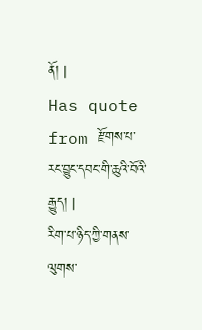ནོ། |
Has quote from རྫོགས་པ་རང་བྱུང་དབང་གི་ཆུའི་བོའི་རྒྱུད། |
རིག་པ་ཉིད་ཀྱི་གནས་ལུགས་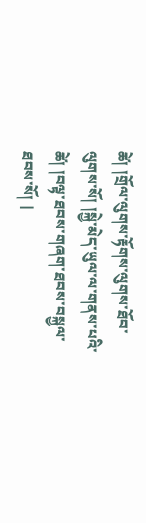ཚེ། །གྲོལ་ལུགས་རྟོགས་ལུགས་ཐོབ་ལུགས་སོ། །སྐྱེ་མེད་ཡུལ་ལ་གནས་པའི་ཚེ། །བལྟ་ཐབས་གཞག་ཐབས་བསྐྱལ་ཐབས་སོ། |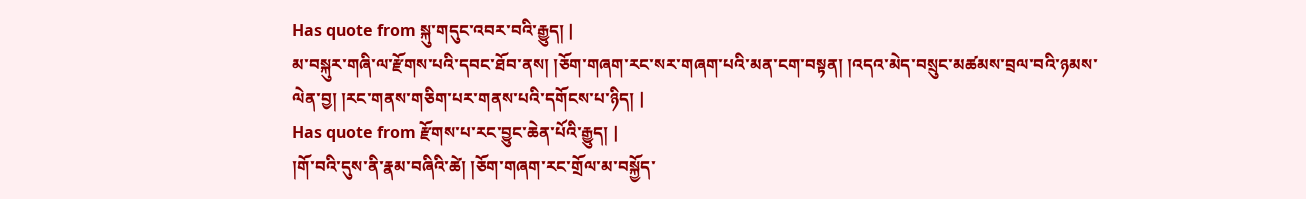Has quote from སྐུ་གདུང་འབར་བའི་རྒྱུད། |
མ་བསྐུར་གཞི་ལ་རྫོགས་པའི་དབང་ཐོབ་ནས། །ཅོག་གཞག་རང་སར་གཞག་པའི་མན་ངག་བསྟན། །འདའ་མེད་བསྲུང་མཚམས་བྲལ་བའི་ཉམས་ལེན་བྱ། །རང་གནས་གཅིག་པར་གནས་པའི་དགོངས་པ་ཉིད། |
Has quote from རྫོགས་པ་རང་བྱུང་ཆེན་པོའི་རྒྱུད། |
།གོ་བའི་དུས་ནི་རྣམ་བཞིའི་ཚེ། །ཅོག་གཞག་རང་གྲོལ་མ་བསྐྱོད་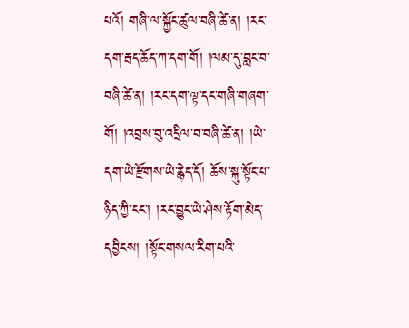པའོ། གཞི་ལ་སྐྱོང་ཚུལ་བཞི་ཚེ་ན། །རང་དག་རྦད་ཆོད་ཀ་དག་གོ། །ལམ་དུ་བླང་བ་བཞི་ཚེ་ན། །རང་དག་ལྟ་དང་གཞི་གཞག་གོ། །འབྲས་བུ་འདྲིལ་བ་བཞི་ཚེ་ན། །ཡེ་དག་ཡེ་རྫོགས་ཡེ་རྙེད་དོ། ཆོས་སྐུ་སྟོང་པ་ཉིད་ཀྱི་ངང་། །རང་བྱུང་ཡེ་ཤེས་རྟོག་མེད་དབྱིངས། །སྟོང་གསལ་རིག་པའི་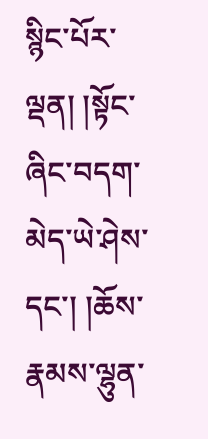སྙིང་པོར་ལྡན། །སྟོང་ཞིང་བདག་མེད་ཡེ་ཤེས་དང་། །ཆོས་རྣམས་ལྷུན་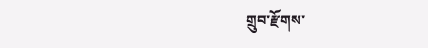གྲུབ་རྫོགས་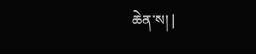ཆེན་ས། |